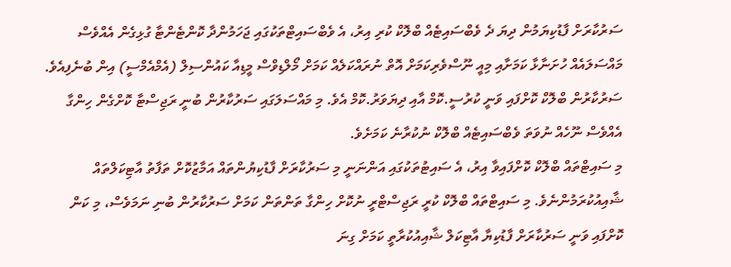ސަރުކާރަށް ފާޑުކިޔަމުން ދިޔަ ދެ ވެބްސައިޓެއް ބްލޮކް ކުރި އިރު، އެ ވެބްސައިޓްތަކުގައި ޖަހަމުންދާ ކޮންޓެންޓާ ގުޅިގެން އެއްވެސް މައްސަލައެއް ހުށަނާޅާ ކަމަށާއި މިއީ ނޫސްވެރިކަމަށް އޮތް ނުރައްކަލެއް ކަމަށް މޯލްޑިވްސް މީޑިއާ ކައުންސިލް (އެމްއެމްސީ) އިން ބުނެފިއެވެ.
ސަރުކާރުން ބްލޮކް ކޮށްފައި ވަނީ ކުރުސީ.ކޮމް އާއި ދިޔަވަރު.ކޮމް އެވެ. މި މައްސަލަގައި ސަރުކާރުން ބުނީ ރަޖިސްޓާ ކޮށްގެން ހިންގާ އެއްވެސް ނޫހެއް ނުވަތަ ވެބްސައިޓެއް ބްލޮކް ނުކުރާނެ ކަމަށެވެ.
މި ސައިޓްތައް ބްލޮކް ކޮށްފައިވާ އިރު، އެ ސައިޓުތަކުގައި އަންނަނީ މި ސަރުކާރަށް ފާޑުކިޔުންތައް އަމާޒުކޮށް ތަފާތު އާޓިކަލްތައް ޝާއިއުކުރަމުންނެވެ. މި ސައިޓްތައް ބްލޮކް ކުރީ ރަޖިސްޓްރީ ނުކޮށް ހިންގާ ތަންތަން ކަމަށް ސަރުކާރުން ބުނި ނަމަވެސް، މި ކަން ކޮށްފައި ވަނީ ސަރުކާރަށް ފާޑުކިޔާ އާޓިކަލް ޝާއިއުކުރާތީ ކަމަށް ގިނަ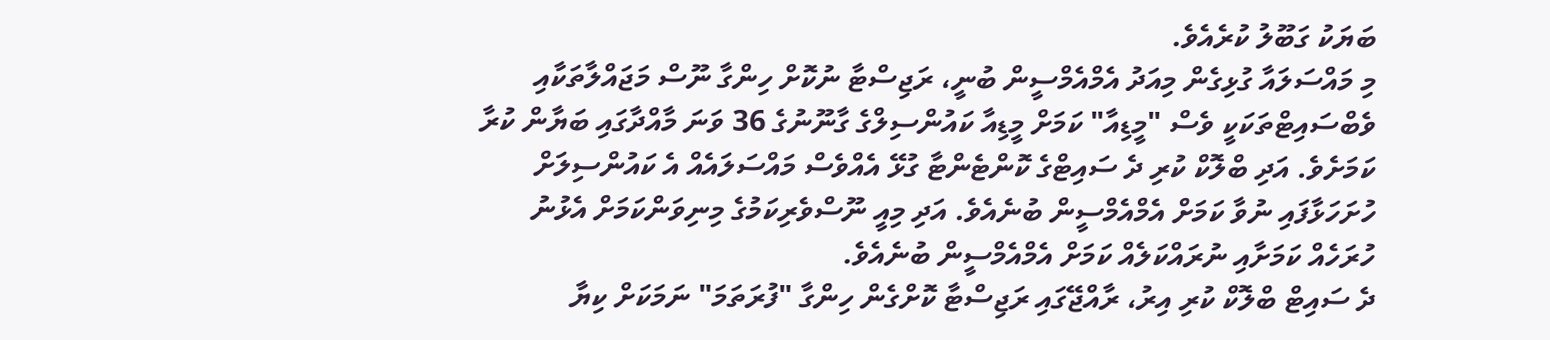ބަޔަކު ގަބޫލު ކުރެއެވެ.
މި މައްސަލައާ ގުޅިގެން މިއަދު އެމްއެމްސީން ބުނީ، ރަޖިސްޓާ ނުކޮށް ހިންގާ ނޫސް މަޖައްލާތަކާއި ވެބްސައިޓްތަކަކީ ވެސް "މީޑިއާ" ކަމަށް މީޑިއާ ކައުންސިލްގެ ގާނޫނުގެ 36 ވަނަ މާއްދާގައި ބަޔާން ކުރާ ކަމަށެވެ. އަދި ބްލޮކް ކުރި ދެ ސައިޓްގެ ކޮންޓެންޓާ ގުޅޭ އެއްވެސް މައްސަލައެއް އެ ކައުންސިލަށް ހުށަހަޅާފައި ނުވާ ކަމަށް އެމްއެމްސީން ބުނެއެވެ. އަދި މިއީ ނޫސްވެރިކަމުގެ މިނިވަންކަމަށް އެޅުނު ހުރަހެއް ކަމަށާއި ނުރައްކަލެއް ކަމަށް އެމްއެމްސީން ބުނެއެވެ.
ދެ ސައިޓް ބްލޮކް ކުރި އިރު، ރާއްޖޭގައި ރަޖިސްޓާ ކޮށްގެން ހިންގާ "ފުރަތަމަ" ނަމަކަށް ކިޔާ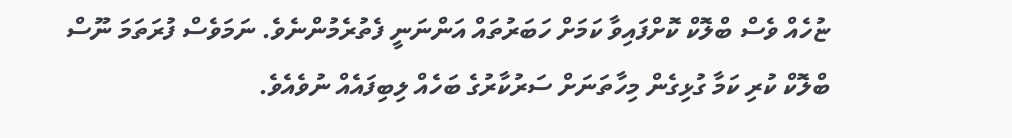ޏުހެއް ވެސް ބްލޮކް ކޮށްފައިވާ ކަމަށް ހަބަރުތައް އަންނަނީ ފެތުރެމުންނެވެ. ނަމަވެސް ފުރަތަމަ ނޫސް ބްލޮކް ކުރި ކަމާ ގުޅިގެން މިހާތަނަށް ސަރުކާރުގެ ބަހެއް ލިބިފައެއް ނުވެއެވެ.